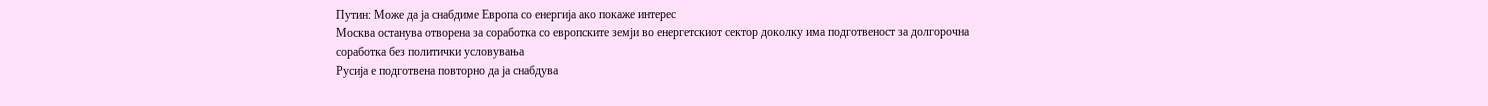Путин: Може да ја снабдиме Европа со енергија ако покаже интерес
Москва останува отворена за соработка со европските земји во енергетскиот сектор доколку има подготвеност за долгорочна соработка без политички условувања
Русија е подготвена повторно да ја снабдува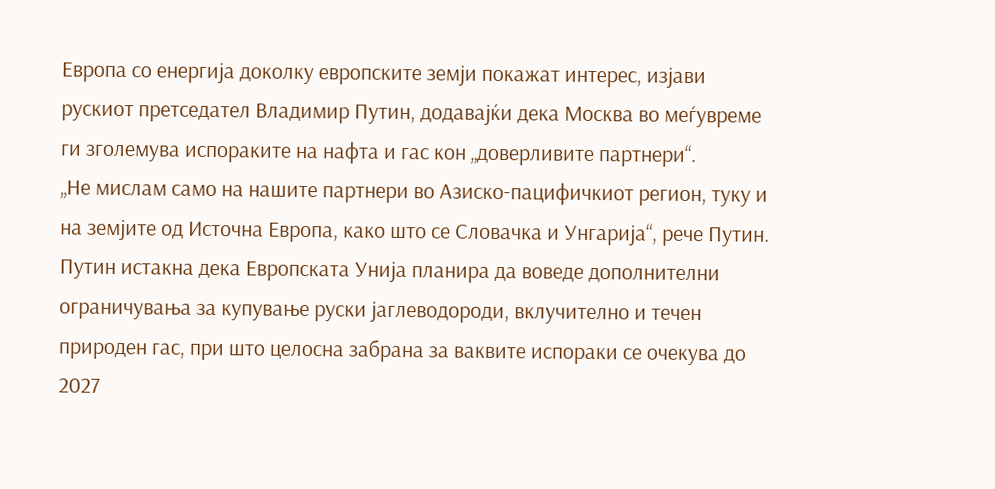Европа со енергија доколку европските земји покажат интерес, изјави рускиот претседател Владимир Путин, додавајќи дека Москва во меѓувреме ги зголемува испораките на нафта и гас кон „доверливите партнери“.
„Не мислам само на нашите партнери во Азиско-пацифичкиот регион, туку и на земјите од Источна Европа, како што се Словачка и Унгарија“, рече Путин.
Путин истакна дека Европската Унија планира да воведе дополнителни ограничувања за купување руски јаглеводороди, вклучително и течен природен гас, при што целосна забрана за ваквите испораки се очекува до 2027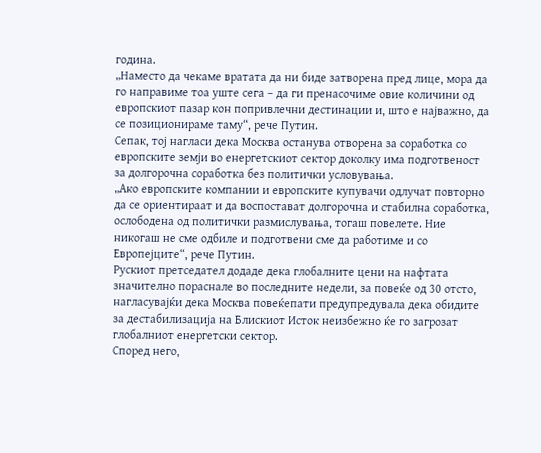година.
„Наместо да чекаме вратата да ни биде затворена пред лице, мора да го направиме тоа уште сега – да ги пренасочиме овие количини од европскиот пазар кон попривлечни дестинации и, што е најважно, да се позиционираме таму“, рече Путин.
Сепак, тој нагласи дека Москва останува отворена за соработка со европските земји во енергетскиот сектор доколку има подготвеност за долгорочна соработка без политички условувања.
„Ако европските компании и европските купувачи одлучат повторно да се ориентираат и да воспостават долгорочна и стабилна соработка, ослободена од политички размислувања, тогаш повелете. Ние никогаш не сме одбиле и подготвени сме да работиме и со Европејците“, рече Путин.
Рускиот претседател додаде дека глобалните цени на нафтата значително пораснале во последните недели, за повеќе од 30 отсто, нагласувајќи дека Москва повеќепати предупредувала дека обидите за дестабилизација на Блискиот Исток неизбежно ќе го загрозат глобалниот енергетски сектор.
Според него,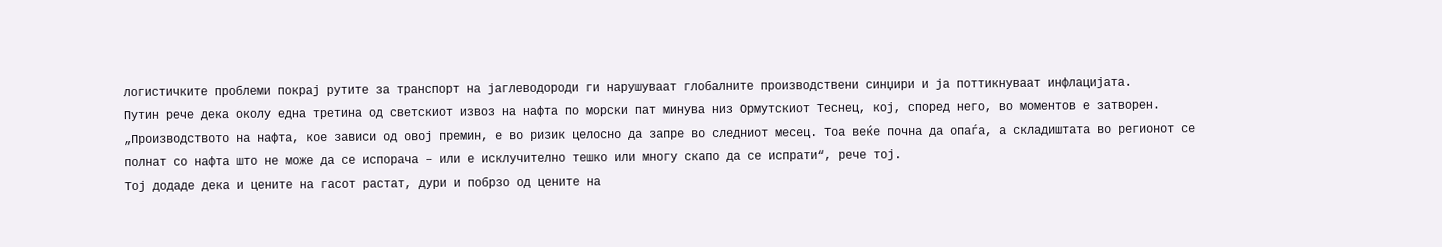логистичките проблеми покрај рутите за транспорт на јаглеводороди ги нарушуваат глобалните производствени синџири и ја поттикнуваат инфлацијата.
Путин рече дека околу една третина од светскиот извоз на нафта по морски пат минува низ Ормутскиот Теснец, кој, според него, во моментов е затворен.
„Производството на нафта, кое зависи од овој премин, е во ризик целосно да запре во следниот месец. Тоа веќе почна да опаѓа, а складиштата во регионот се полнат со нафта што не може да се испорача – или е исклучително тешко или многу скапо да се испрати“, рече тој.
Тој додаде дека и цените на гасот растат, дури и побрзо од цените на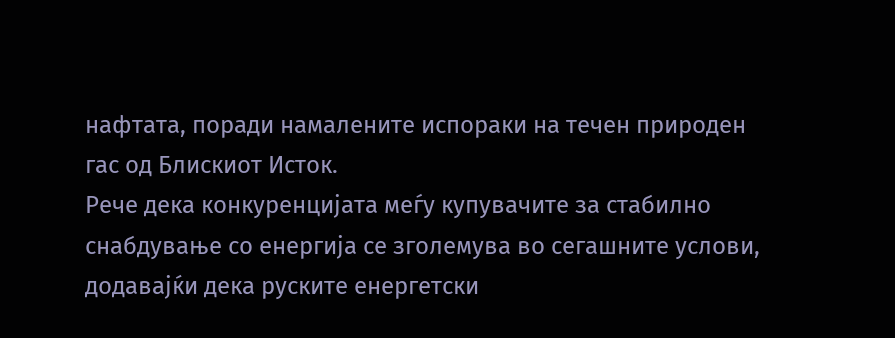нафтата, поради намалените испораки на течен природен гас од Блискиот Исток.
Рече дека конкуренцијата меѓу купувачите за стабилно снабдување со енергија се зголемува во сегашните услови, додавајќи дека руските енергетски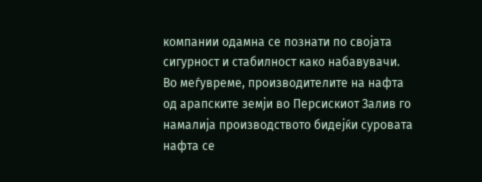компании одамна се познати по својата сигурност и стабилност како набавувачи.
Во меѓувреме, производителите на нафта од арапските земји во Персискиот Залив го намалија производството бидејќи суровата нафта се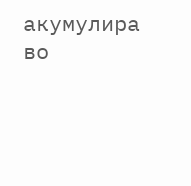акумулира во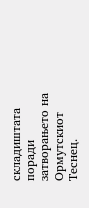складиштата поради затворањето на Ормутскиот Теснец.